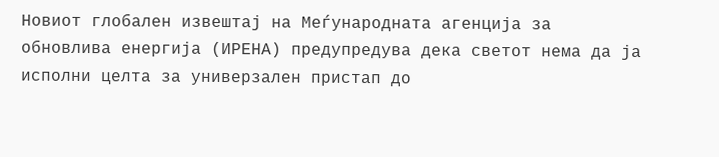Новиот глобален извештај на Меѓународната агенција за обновлива енергија (ИРЕНА) предупредува дека светот нема да ја исполни целта за универзален пристап до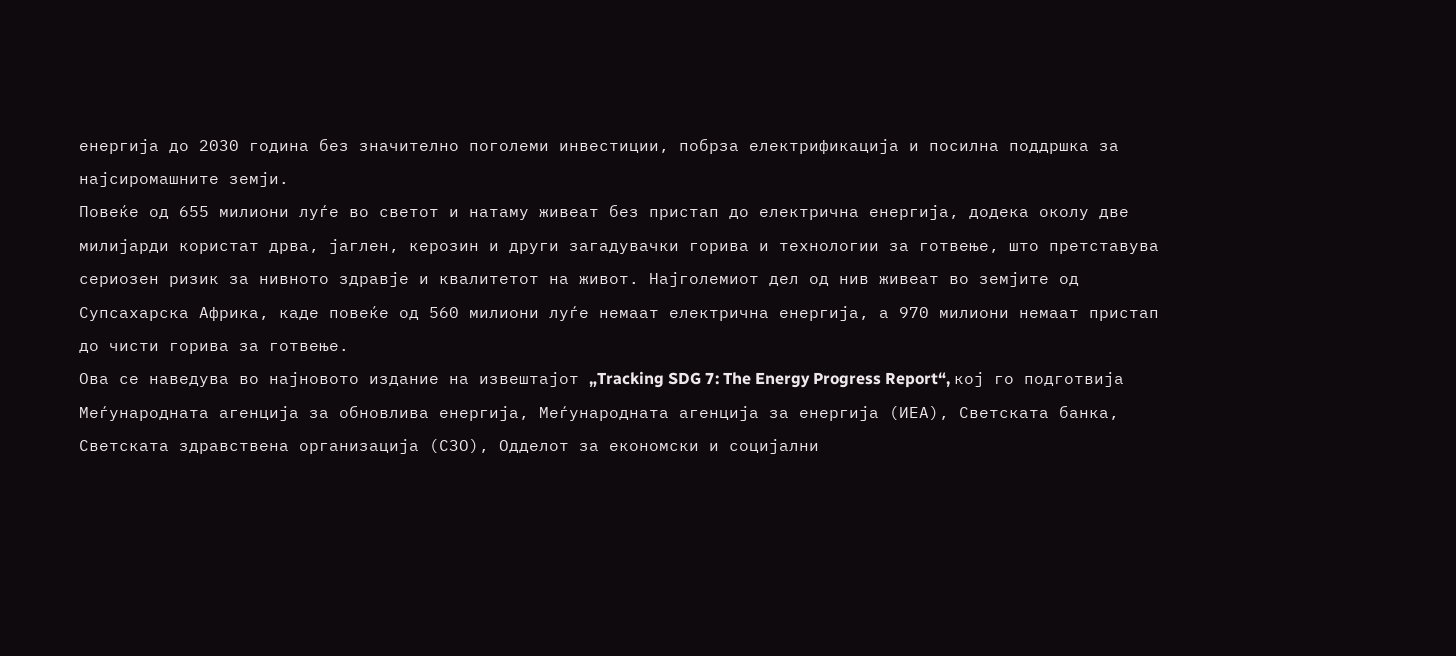енергија до 2030 година без значително поголеми инвестиции, побрза електрификација и посилна поддршка за најсиромашните земји.
Повеќе од 655 милиони луѓе во светот и натаму живеат без пристап до електрична енергија, додека околу две милијарди користат дрва, јаглен, керозин и други загадувачки горива и технологии за готвење, што претставува сериозен ризик за нивното здравје и квалитетот на живот. Најголемиот дел од нив живеат во земјите од Супсахарска Африка, каде повеќе од 560 милиони луѓе немаат електрична енергија, а 970 милиони немаат пристап до чисти горива за готвење.
Ова се наведува во најновото издание на извештајот „Tracking SDG 7: The Energy Progress Report“, кој го подготвија Меѓународната агенција за обновлива енергија, Меѓународната агенција за енергија (ИЕА), Светската банка, Светската здравствена организација (СЗО), Одделот за економски и социјални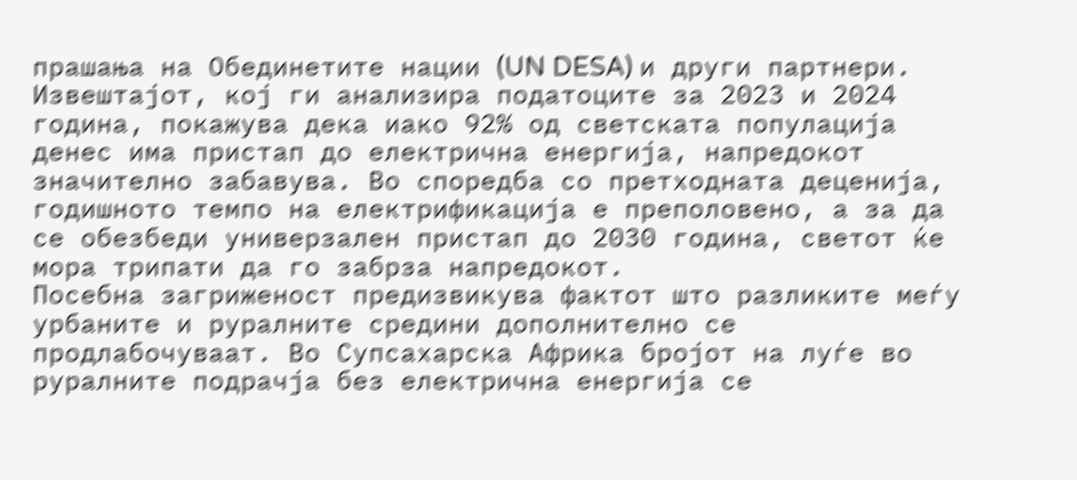прашања на Обединетите нации (UN DESA) и други партнери.
Извештајот, кој ги анализира податоците за 2023 и 2024 година, покажува дека иако 92% од светската популација денес има пристап до електрична енергија, напредокот значително забавува. Во споредба со претходната деценија, годишното темпо на електрификација е преполовено, а за да се обезбеди универзален пристап до 2030 година, светот ќе мора трипати да го забрза напредокот.
Посебна загриженост предизвикува фактот што разликите меѓу урбаните и руралните средини дополнително се продлабочуваат. Во Супсахарска Африка бројот на луѓе во руралните подрачја без електрична енергија се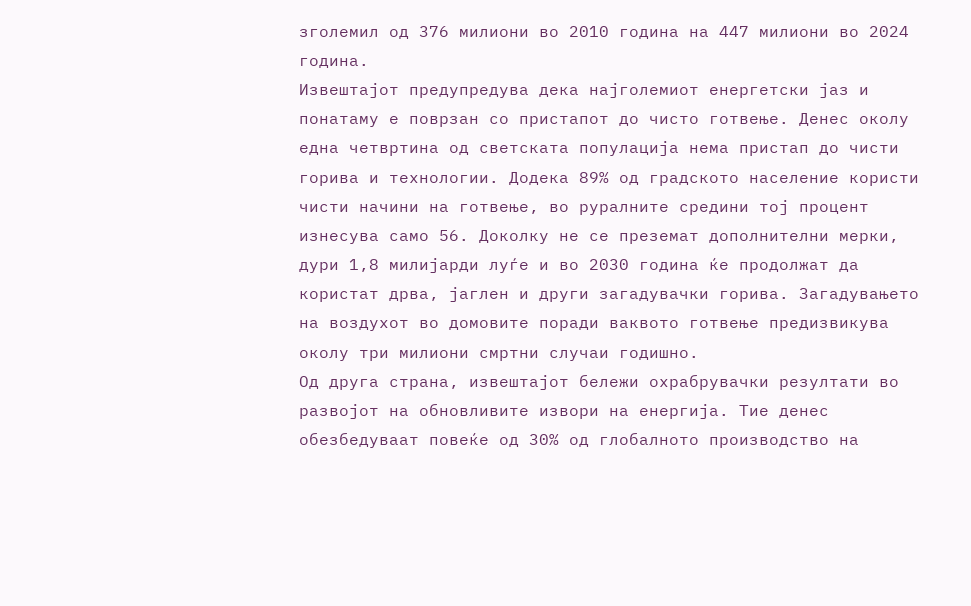зголемил од 376 милиони во 2010 година на 447 милиони во 2024 година.
Извештајот предупредува дека најголемиот енергетски јаз и понатаму е поврзан со пристапот до чисто готвење. Денес околу една четвртина од светската популација нема пристап до чисти горива и технологии. Додека 89% од градското население користи чисти начини на готвење, во руралните средини тој процент изнесува само 56. Доколку не се преземат дополнителни мерки, дури 1,8 милијарди луѓе и во 2030 година ќе продолжат да користат дрва, јаглен и други загадувачки горива. Загадувањето на воздухот во домовите поради ваквото готвење предизвикува околу три милиони смртни случаи годишно.
Од друга страна, извештајот бележи охрабрувачки резултати во развојот на обновливите извори на енергија. Тие денес обезбедуваат повеќе од 30% од глобалното производство на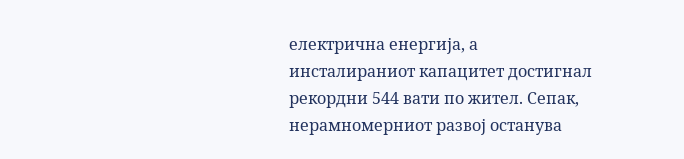електрична енергија, а инсталираниот капацитет достигнал рекордни 544 вати по жител. Сепак, нерамномерниот развој останува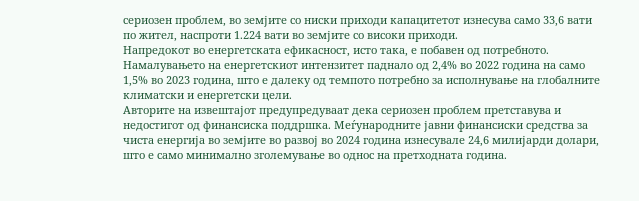сериозен проблем, во земјите со ниски приходи капацитетот изнесува само 33,6 вати по жител, наспроти 1.224 вати во земјите со високи приходи.
Напредокот во енергетската ефикасност, исто така, е побавен од потребното. Намалувањето на енергетскиот интензитет паднало од 2,4% во 2022 година на само 1,5% во 2023 година, што е далеку од темпото потребно за исполнување на глобалните климатски и енергетски цели.
Авторите на извештајот предупредуваат дека сериозен проблем претставува и недостигот од финансиска поддршка. Меѓународните јавни финансиски средства за чиста енергија во земјите во развој во 2024 година изнесувале 24,6 милијарди долари, што е само минимално зголемување во однос на претходната година.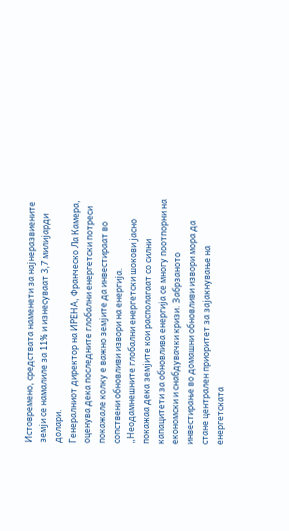Истовремено, средствата наменети за најнеразвиените земји се намалиле за 11% и изнесуваат 3,7 милијарди долари.
Генералниот директор на ИРЕНА, Франческо Ла Камера, оценува дека последните глобални енергетски потреси покажале колку е важно земјите да инвестираат во сопствени обновливи извори на енергија.
„Неодамнешните глобални енергетски шокови јасно покажаа дека земјите кои располагаат со силни капацитети за обновлива енергија се многу поотпорни на економски и снабдувачки кризи. Забрзаното инвестирање во домашни обновливи извори мора да стане централен приоритет за зајакнување на енергетската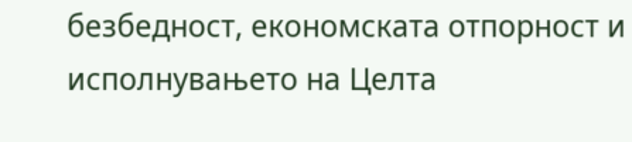безбедност, економската отпорност и исполнувањето на Целта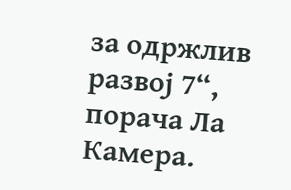за одржлив развој 7“, порача Ла Камера.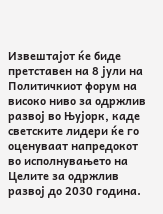Извештајот ќе биде претставен на 8 јули на Политичкиот форум на високо ниво за одржлив развој во Њујорк, каде светските лидери ќе го оценуваат напредокот во исполнувањето на Целите за одржлив развој до 2030 година.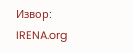Извор: IRENA.org